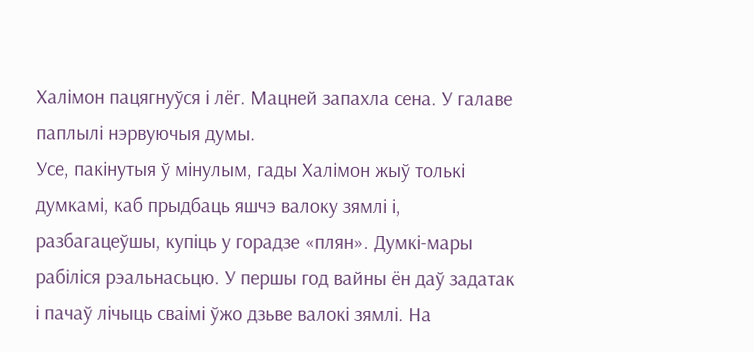Халімон пацягнуўся і лёг. Мацней запахла сена. У галаве паплылі нэрвуючыя думы.
Усе, пакінутыя ў мінулым, гады Халімон жыў толькі думкамі, каб прыдбаць яшчэ валоку зямлі і, разбагацеўшы, купіць у горадзе «плян». Думкі-мары рабіліся рэальнасьцю. У першы год вайны ён даў задатак і пачаў лічыць сваімі ўжо дзьве валокі зямлі. На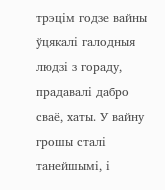трэцім годзе вайны ўцякалі галодныя людзі з гораду, прадавалі дабро сваё, хаты. У вайну грошы сталі танейшымі, і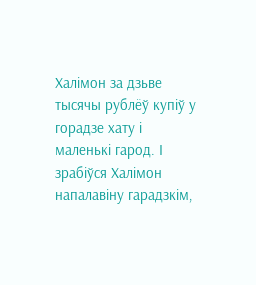Халімон за дзьве тысячы рублёў купіў у горадзе хату і маленькі гарод. І зрабіўся Халімон напалавіну гарадзкім,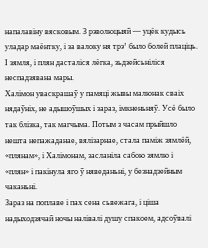напалавіну вясковым. З рэволюцыяй — уцёк кудысь уладар маёнтку, і за валоку ня трэ’ было болей плаціць. І зямля, і плян дасталіся лёгка, зьдзейсьніліся неспадзявана мары.
Халімон уваскрашаў у памяці жывы малюнак сваіх нядаўніх, не адышоўшых і зараз, імкненьняў. Усё было так блізка, так магчыма. Потым з часам прыйшло нешта непажаданае, вялізарнае, стала паміж зямлёй, «плянам», і Халімонам, засланіла сабою зямлю і «плян» і пакінула яго ў няведаньні, у безнадзейным чаканьні.
Зараз на поплаве і пах сена сьвежага, і ціша надыходзячай ночы налівалі душу спакоем, адсоўвалі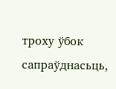троху ўбок сапраўднасьць,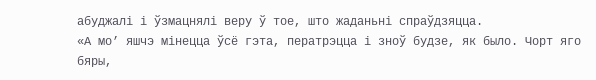абуджалі і ўзмацнялі веру ў тое, што жаданьні спраўдзяцца.
«А мо’ яшчэ мінецца ўсё гэта, ператрэцца і зноў будзе, як было. Чорт яго бяры,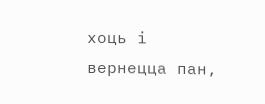хоць і вернецца пан,